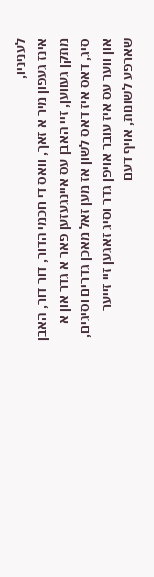לעניניו,
אינז געפון מיר א זאך, וואס די חכמי הדור, דור דור, האבן מתקן געווען, זיי האבן עס איינגעזען פאר א גדר און א סיג, דאס איז דאס לשון אז מען זאל מאכן גדרים וסיגים, און ווער עס איז עובר אויפן גדר וסיג זאגען זיי זייער שארפע לשונות, אויף דעם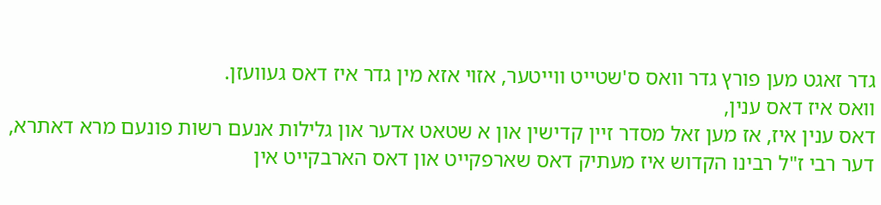גדר זאגט מען פורץ גדר וואס ס'שטייט ווייטער, אזוי אזא מין גדר איז דאס געוועזן.
וואס איז דאס ענין,
דאס ענין איז, אז מען זאל מסדר זיין קדישין און א שטאט אדער און גלילות אנעם רשות פונעם מרא דאתרא, דער רבי ז"ל רבינו הקדוש איז מעתיק דאס שארפקייט און דאס הארבקייט אין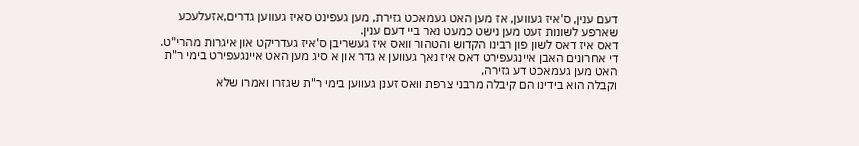דעם ענין, ס'איז געווען, אז מען האט געמאכט גזירת, מען געפינט סאיז געווען גדרים,אזעלעכע שארפע לשונות זעט מען נישט כמעט נאר ביי דעם ענין.
דאס איז דאס לשון פון רבינו הקדוש והטהור וואס איז געשריבן ס'איז געדריקט און איגרות מהרי"ט.
די אחרונים האבן איינגעפירט דאס איז נאך געווען א גדר און א סיג מען האט איינגעפירט בימי ר"ת האט מען געמאכט דע גזירה,
וקבלה הוא בידינו הם קיבלה מרבני צרפת וואס זענן געווען בימי ר"ת שגזרו ואמרו שלא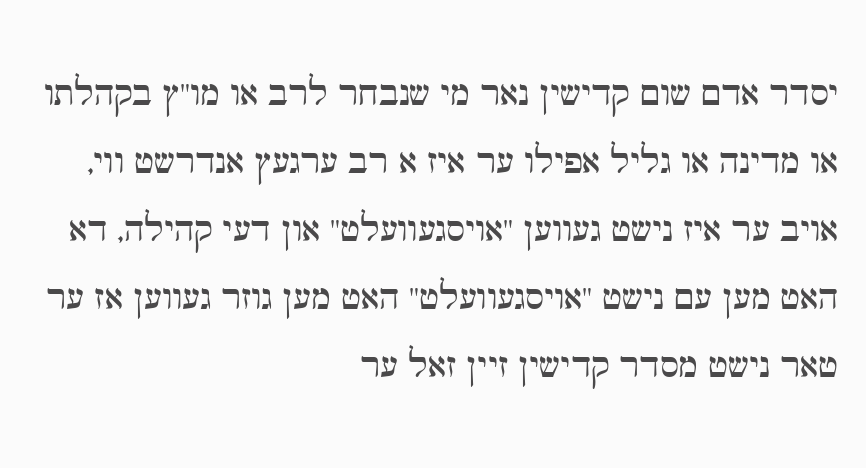יסדר אדם שום קדישין נאר מי שנבחר לרב או מו"ץ בקהלתו או מדינה או גליל אפילו ער איז א רב ערגעץ אנדרשט ווי, אויב ער איז נישט געווען "אויסגעוועלט" און דעי קהילה, דא האט מען עם נישט "אויסגעוועלט" האט מען גוזר געווען אז ער טאר נישט מסדר קדישין זיין זאל ער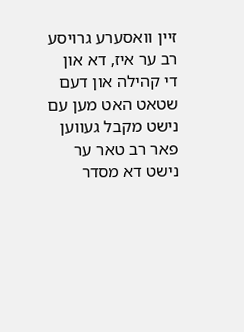זיין וואסערע גרויסע רב ער איז, דא און די קהילה און דעם שטאט האט מען עם נישט מקבל געווען פאר רב טאר ער נישט דא מסדר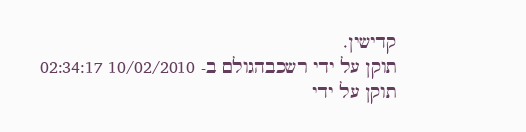קדישין.
תוקן על ידי רשכבהגולם ב- 10/02/2010 02:34:17
תוקן על ידי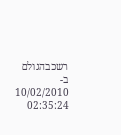רשכבהגולם ב- 10/02/2010 02:35:24